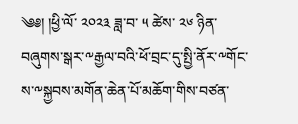༄༅། །ཕྱི་ལོ་ ༢༠༢༣ ཟླ་བ་ ༥ ཚེས་ ༢༦ ཉིན་བཞུགས་སྒར་༸རྒྱལ་བའི་ཕོ་བྲང་དུ་སྤྱི་ནོར་༸གོང་ས་༸སྐྱབས་མགོན་ཆེན་པོ་མཆོག་གིས་བཙན་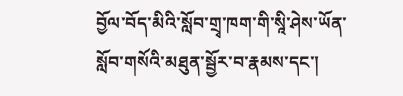བྱོལ་བོད་མིའི་སློབ་གྲྭ་ཁག་གི་སཱི་ཤེས་ཡོན་སློབ་གསོའི་མཐུན་སྦྱོར་བ་རྣམས་དང་།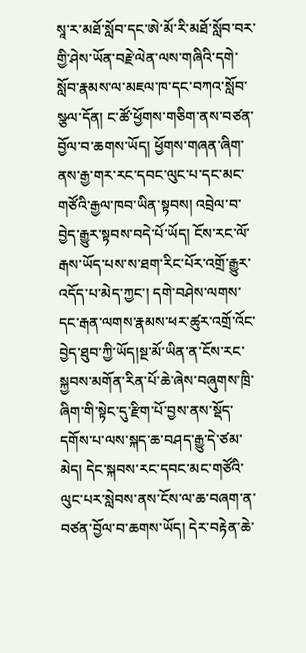སཱ་ར་མཐོ་སློབ་དང་ཨེ་མོ་རི་མཐོ་སློབ་བར་གྱི་ཤེས་ཡོན་བརྗེ་ལེན་ལས་གཞིའི་དགེ་སློབ་རྣམས་ལ་མཇལ་ཁ་དང་བཀའ་སློབ་སྩལ་དོན། ང་ཚོ་ཕྱོགས་གཅིག་ནས་བཙན་བྱོལ་བ་ཆགས་ཡོད། ཕྱོགས་གཞན་ཞིག་ནས་རྒྱ་གར་རང་དབང་ལུང་པ་དང་མང་གཙོའི་རྒྱལ་ཁབ་ཡིན་སྟབས། འབྲེལ་བ་བྱེད་རྒྱུར་སྟབས་བདེ་པོ་ཡོད། ངོས་རང་ལོ་རྒས་ཡོད་པས་ས་ཐག་རིང་པོར་འགྲོ་རྒྱུར་འདོད་པ་མེད་ཀྱང་། དགེ་བཤེས་ལགས་དང་རྒན་ལགས་རྣམས་ཕར་ཚུར་འགྲོ་འོང་བྱེད་ཐུབ་ཀྱི་ཡོད།སྔ་མོ་ཡིན་ན་ངོས་རང་སྐྱབས་མགོན་རིན་པོ་ཆེ་ཞེས་བཞུགས་ཁྲི་ཞིག་གི་སྟེང་དུ་རྫིག་པོ་བྱས་ནས་སྡོད་དགོས་པ་ལས་སྐད་ཆ་བཤད་རྒྱུ་དེ་ཙམ་མེད། དེང་སྐབས་རང་དབང་མང་གཙོའི་ལུང་པར་སླེབས་ནས་ངོས་ལ་ཆ་བཞག་ན་བཙན་བྱོལ་བ་ཆགས་ཡོད། དེར་བརྟེན་ཆེ་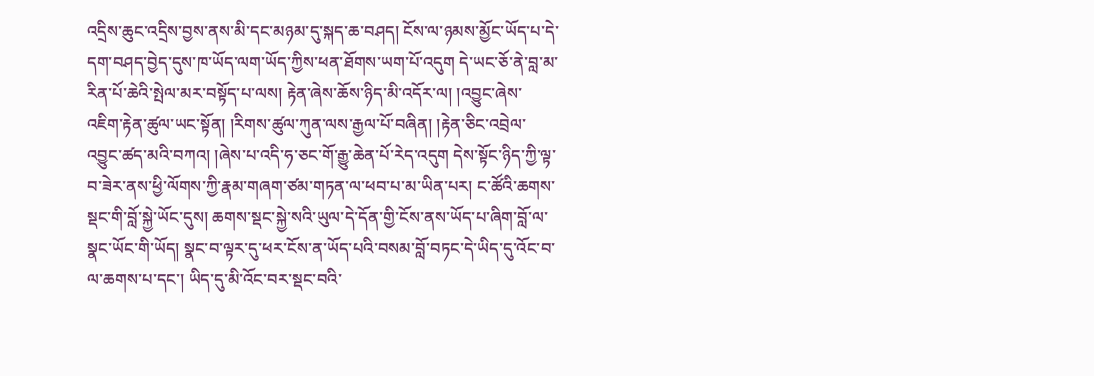འདྲིས་ཆུང་འདྲིས་བྱས་ནས་མི་དང་མཉམ་དུ་སྐད་ཆ་བཤད། ངོས་ལ་ཉམས་མྱོང་ཡོད་པ་དེ་དག་བཤད་བྱེད་དུས་ཁ་ཡོད་ལག་ཡོད་ཀྱིས་ཕན་ཐོགས་ཡག་པོ་འདུག དེ་ཡང་ཅོ་ནེ་བླ་མ་རིན་པོ་ཆེའི་སྤེལ་མར་བསྟོད་པ་ལས། རྟེན་ཞེས་ཆོས་ཉིད་མི་འདོར་ལ། །འབྱུང་ཞེས་འཇིག་རྟེན་ཚུལ་ཡང་སྟོན། །རིགས་ཚུལ་ཀུན་ལས་རྒྱལ་པོ་བཞིན། །རྟེན་ཅིང་འབྲེལ་འབྱུང་ཚད་མའི་བཀའ། །ཞེས་པ་འདི་ཧ་ཅང་གོ་རྒྱུ་ཆེན་པོ་རེད་འདུག དེས་སྟོང་ཉིད་ཀྱི་ལྟ་བ་ཟེར་ནས་ཕྱི་ལོགས་ཀྱི་རྣམ་གཞག་ཙམ་གཏན་ལ་ཕབ་པ་མ་ཡིན་པར། ང་ཚོའི་ཆགས་སྡང་གི་བློ་སྐྱེ་ཡོང་དུས། ཆགས་སྡང་སྐྱེ་སའི་ཡུལ་དེ་དོན་གྱི་ངོས་ནས་ཡོད་པ་ཞིག་བློ་ལ་སྣང་ཡོང་གི་ཡོད། སྣང་བ་ལྟར་དུ་ཕར་ངོས་ན་ཡོད་པའི་བསམ་བློ་བཏང་དེ་ཡིད་དུ་འོང་བ་ལ་ཆགས་པ་དང་། ཡིད་དུ་མི་འོང་བར་སྡང་བའི་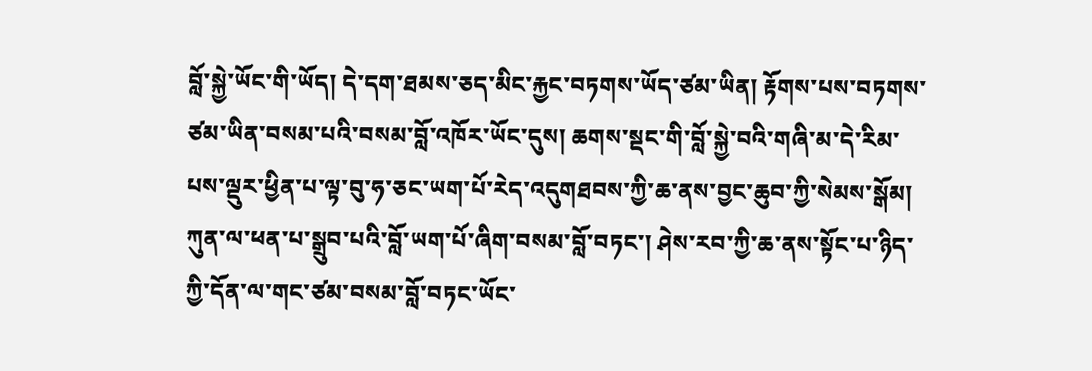བློ་སྐྱེ་ཡོང་གི་ཡོད། དེ་དག་ཐམས་ཅད་མིང་རྐྱང་བཏགས་ཡོད་ཙམ་ཡིན། རྟོགས་པས་བཏགས་ཙམ་ཡིན་བསམ་པའི་བསམ་བློ་འཁོར་ཡོང་དུས། ཆགས་སྡང་གི་བློ་སྐྱེ་བའི་གཞི་མ་དེ་རིམ་པས་ལྡུར་ཕྱིན་པ་ལྟ་བུ་ཧ་ཅང་ཡག་པོ་རེད་འདུགཐབས་ཀྱི་ཆ་ནས་བྱང་ཆུབ་ཀྱི་སེམས་སྒོམ། ཀུན་ལ་ཕན་པ་སྒྲུབ་པའི་བློ་ཡག་པོ་ཞིག་བསམ་བློ་བཏང་། ཤེས་རབ་ཀྱི་ཆ་ནས་སྟོང་པ་ཉིད་ཀྱི་དོན་ལ་གང་ཙམ་བསམ་བློ་བཏང་ཡོང་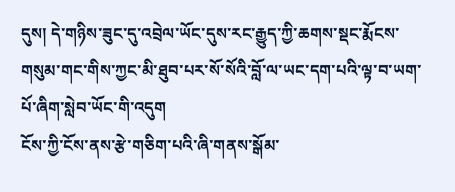དུས། དེ་གཉིས་ཟུང་དུ་འབྲེལ་ཡོང་དུས་རང་རྒྱུད་ཀྱི་ཆགས་སྡང་རྨོངས་གསུམ་གང་གིས་ཀྱང་མི་ཐུབ་པར་སོ་སོའི་བློ་ལ་ཡང་དག་པའི་ལྟ་བ་ཡག་པོ་ཞིག་སླེབ་ཡོང་གི་འདུག
ངོས་ཀྱི་ངོས་ནས་རྩེ་གཅིག་པའི་ཞི་གནས་སྒོམ་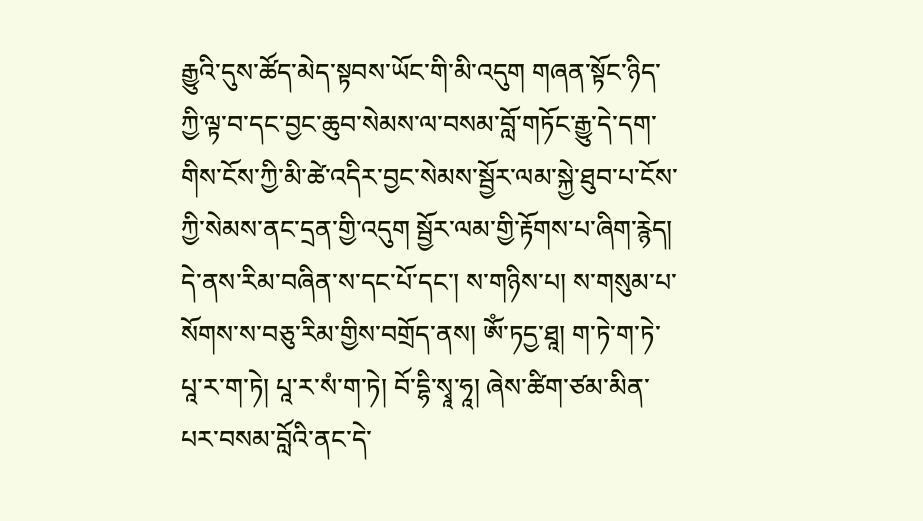རྒྱུའི་དུས་ཚོད་མེད་སྟབས་ཡོང་གི་མི་འདུག གཞན་སྟོང་ཉིད་ཀྱི་ལྟ་བ་དང་བྱང་ཆུབ་སེམས་ལ་བསམ་བློ་གཏོང་རྒྱུ་དེ་དག་གིས་ངོས་ཀྱི་མི་ཚེ་འདིར་བྱང་སེམས་སྦྱོར་ལམ་སྐྱེ་ཐུབ་པ་ངོས་ཀྱི་སེམས་ནང་དྲན་གྱི་འདུག སྦྱོར་ལམ་གྱི་རྟོགས་པ་ཞིག་རྙེད། དེ་ནས་རིམ་བཞིན་ས་དང་པོ་དང་། ས་གཉིས་པ། ས་གསུམ་པ་སོགས་ས་བཅུ་རིམ་གྱིས་བགྲོད་ནས། ཨོཾ་ཏདྱ་ཐཱ། ག་ཏེ་ག་ཏེ་པཱ་ར་ག་ཏེ། པཱ་ར་སཾ་ག་ཏེ། བོ་དྷི་སྭཱ་ཧཱ། ཞེས་ཚིག་ཙམ་མིན་པར་བསམ་བློའི་ནང་དེ་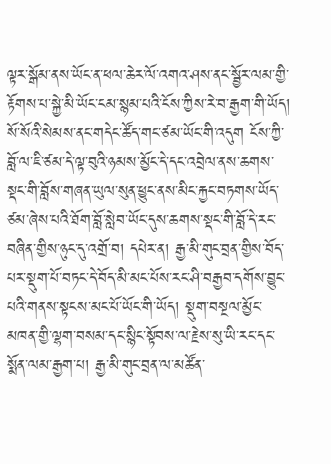ལྟར་སྒོམ་ནས་ཡོང་ན་ཕལ་ཆེར་ལོ་འགའ་ཤས་ནང་སྦྱོར་ལམ་གྱི་རྟོགས་པ་སྐྱེ་མི་ཡོང་ངམ་སྙམ་པའི་ངོས་ཀྱིས་རེ་བ་རྒྱག་གི་ཡོད། སོ་སོའི་སེམས་ནང་གདེང་ཚོད་གང་ཙམ་ཡོང་གི་འདུག ངོས་ཀྱི་བློ་ལ་ཇི་ཙམ་དེ་ལྟ་བུའི་ཉམས་མྱོང་དེ་དང་འབྲེལ་ནས་ཆགས་སྡང་གི་བློས་གཞན་ཡུལ་སུན་ཕྱུང་ནས་མིང་རྐྱང་བཏགས་ཡོད་ཙམ་ཞེས་པའི་ཐོག་བློ་སླེབ་ཡོང་དུས་ཆགས་སྡང་གི་བློ་དེ་རང་བཞིན་གྱིས་ཉུང་དུ་འགྲོ་བ། དཔེར་ན། རྒྱ་མི་གུང་བྲན་གྱིས་བོད་པར་སྡུག་པོ་བཏང་དེ་བོད་མི་མང་པོས་རང་ཤི་བརྒྱབ་དགོས་བྱུང་པའི་གནས་སྟངས་མང་པོ་ཡོང་གི་ཡོད། སྡུག་བསྔལ་མྱོང་མཁན་གྱི་ལྷག་བསམ་དང་སྙིང་སྟོབས་ལ་རྗེས་སུ་ཡི་རང་དང་སྨོན་ལམ་རྒྱག་པ། རྒྱ་མི་གུང་བྲན་ལ་མཚོན་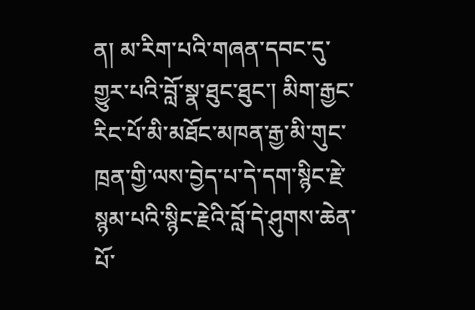ན། མ་རིག་པའི་གཞན་དབང་དུ་གྱུར་པའི་བློ་སྣ་ཐུང་ཐུང་། མིག་རྒྱང་རིང་པོ་མི་མཐོང་མཁན་རྒྱ་མི་གུང་ཁྲན་གྱི་ལས་བྱེད་པ་དེ་དག་སྙིང་རྗེ་སྙམ་པའི་སྙིང་རྗེའི་བློ་དེ་ཤུགས་ཆེན་པོ་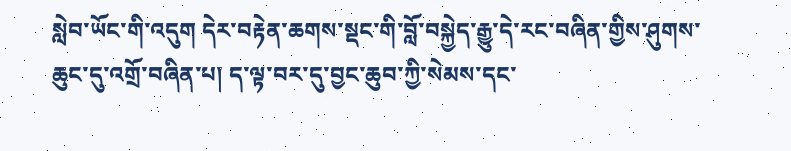སླེབ་ཡོང་གི་འདུག དེར་བརྟེན་ཆགས་སྡང་གི་བློ་བསྐྱེད་རྒྱུ་དེ་རང་བཞིན་གྱིས་ཤུགས་ཆུང་དུ་འགྲོ་བཞིན་པ། ད་ལྟ་བར་དུ་བྱང་ཆུབ་ཀྱི་སེམས་དང་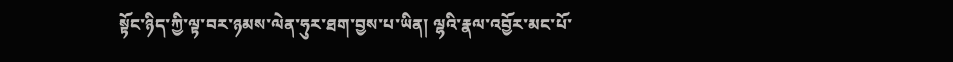སྟོང་ཉིད་ཀྱི་ལྟ་བར་ཉམས་ལེན་ཧུར་ཐག་བྱས་པ་ཡིན། ལྷའི་རྣལ་འབྱོར་མང་པོ་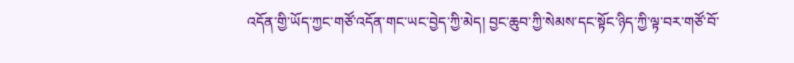འདོན་གྱི་ཡོད་ཀྱང་གཙོ་འདོན་གང་ཡང་བྱེད་ཀྱི་མེད། བྱང་ཆུབ་ཀྱི་སེམས་དང་སྟོང་ཉིད་ཀྱི་ལྟ་བར་གཙོ་བོ་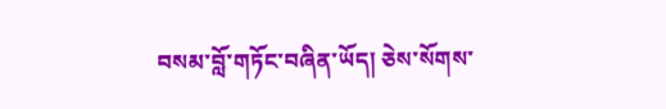བསམ་བློ་གཏོང་བཞིན་ཡོད། ཅེས་སོགས་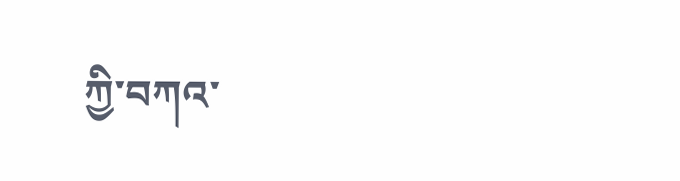ཀྱི་བཀའ་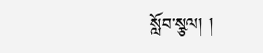སློབ་སྩལ། །